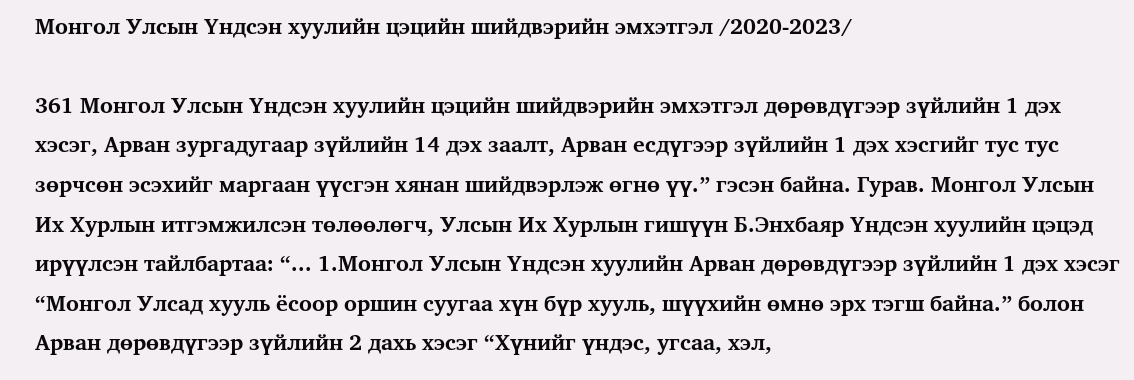Монгол Улсын Үндсэн хуулийн цэцийн шийдвэрийн эмхэтгэл /2020-2023/

361 Монгол Улсын Үндсэн хуулийн цэцийн шийдвэрийн эмхэтгэл дөрөвдүгээр зүйлийн 1 дэх хэсэг, Арван зургадугаар зүйлийн 14 дэх заалт, Арван есдүгээр зүйлийн 1 дэх хэсгийг тус тус зөрчсөн эсэхийг маргаан үүсгэн хянан шийдвэрлэж өгнө үү.” гэсэн байна. Гурав. Монгол Улсын Их Хурлын итгэмжилсэн төлөөлөгч, Улсын Их Хурлын гишүүн Б.Энхбаяр Үндсэн хуулийн цэцэд ирүүлсэн тайлбартаа: “... 1.Монгол Улсын Үндсэн хуулийн Арван дөрөвдүгээр зүйлийн 1 дэх хэсэг “Монгол Улсад хууль ёсоор оршин суугаа хүн бүр хууль, шүүхийн өмнө эрх тэгш байна.” болон Арван дөрөвдүгээр зүйлийн 2 дахь хэсэг “Хүнийг үндэс, угсаа, хэл,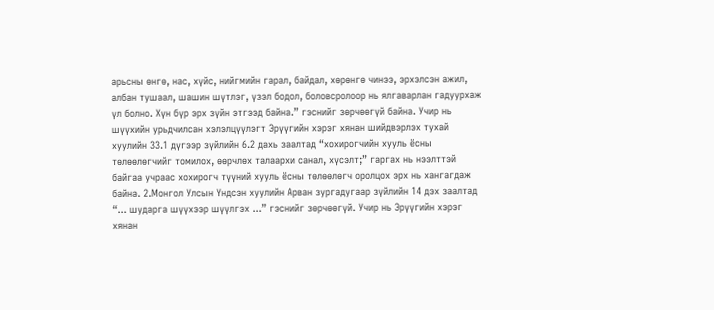арьсны өнгө, нас, хүйс, нийгмийн гарал, байдал, хөрөнгө чинээ, эрхэлсэн ажил, албан тушаал, шашин шүтлэг, үзэл бодол, боловсролоор нь ялгаварлан гадуурхаж үл болно. Хүн бүр эрх зүйн этгээд байна.” гэснийг зөрчөөгүй байна. Учир нь шүүхийн урьдчилсан хэлэлцүүлэгт Эрүүгийн хэрэг хянан шийдвэрлэх тухай хуулийн 33.1 дүгээр зүйлийн 6.2 дахь заалтад “хохирогчийн хууль ёсны төлөөлөгчийг томилох, өөрчлөх талаархи санал, хүсэлт;” гаргах нь нээлттэй байгаа учраас хохирогч түүний хууль ёсны төлөөлөгч оролцох эрх нь хангагдаж байна. 2.Монгол Улсын Үндсэн хуулийн Арван зургадугаар зүйлийн 14 дэх заалтад “... шударга шүүхээр шүүлгэх ...” гэснийг зөрчөөгүй. Учир нь Эрүүгийн хэрэг хянан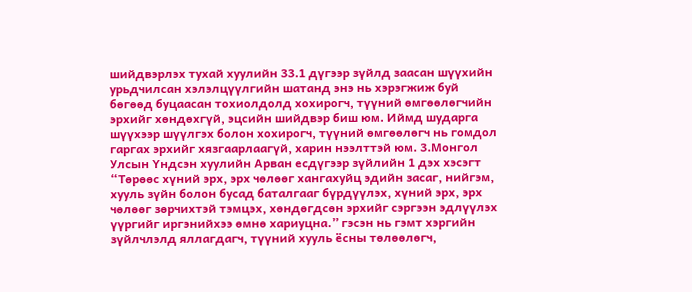шийдвэрлэх тухай хуулийн 33.1 дүгээр зүйлд заасан шүүхийн урьдчилсан хэлэлцүүлгийн шатанд энэ нь хэрэгжиж буй бөгөөд буцаасан тохиолдолд хохирогч, түүний өмгөөлөгчийн эрхийг хөндөхгүй, эцсийн шийдвэр биш юм. Иймд шударга шүүхээр шүүлгэх болон хохирогч, түүний өмгөөлөгч нь гомдол гаргах эрхийг хязгаарлаагүй, харин нээлттэй юм. 3.Монгол Улсын Үндсэн хуулийн Арван есдүгээр зүйлийн 1 дэх хэсэгт “Төрөөс хүний эрх, эрх чөлөөг хангахуйц эдийн засаг, нийгэм, хууль зүйн болон бусад баталгааг бүрдүүлэх, хүний эрх, эрх чөлөөг зөрчихтэй тэмцэх, хөндөгдсөн эрхийг сэргээн эдлүүлэх үүргийг иргэнийхээ өмнө хариуцна.” гэсэн нь гэмт хэргийн зүйлчлэлд яллагдагч, түүний хууль ёсны төлөөлөгч,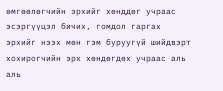өмгөөлөгчийн эрхийг хөнддөг учраас эсэргүүцэл бичих, гомдол гаргах эрхийг нээх мөн гэм буруугүй шийдвэрт хохирогчийн эрх хөндөгдөх учраас аль аль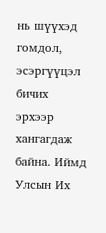нь шүүхэд гомдол, эсэргүүцэл бичих эрхээр хангагдаж байна. Иймд Улсын Их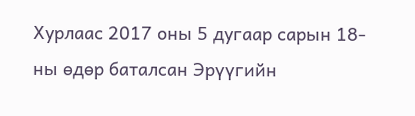Хурлаас 2017 оны 5 дугаар сарын 18-ны өдөр баталсан Эрүүгийн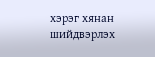хэрэг хянан шийдвэрлэх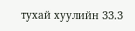тухай хуулийн 33.3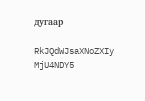дугаар

RkJQdWJsaXNoZXIy MjU4NDY5